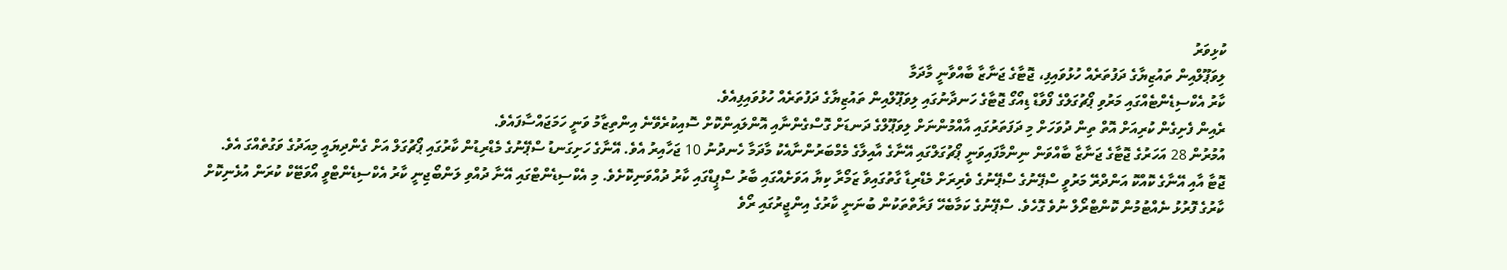ކުޅިވަރު
ލިވަޕޫލްއިން ތައުޒިޔާގެ ދަފުތަރެއް ހުޅުވައިފި، ޖޮޓާގެ ޖަނާޒާ ބާއްވާނީ މާދަމާ
ކާރު އެކްސިޑެންޓެއްގައި މަރުވި ޕޯޗުގަލްގެ ފޯވާޑް ޑިއޯގޯ ޖޮޓާގެ ހަނދާނުގައި ލިވަޕޫލްއިން ތައުޒިޔާގެ ދަފުތަރެއް ހުޅުވައިފިއެވެ.
ރެއިން ފެށިގެން ކުރިއަށް އޮތް ތިން ދުވަހަށް މި ދަފަތަރުގައި އާއްމުންނަށް ލިވަޕޫލްގެ ދަނޑަށް ގޮސްގެންނާއި އޮންލައިންކޮށް ސޮއިކުރެވޭނެ އިންތިޒާމު ވަނީ ހަމަޖައްސާފައެވެ.
އުމުރުން 28 އަހަރުގެ ޖޮޓާގެ ޖަނާޒާ ބާއްވަން ނިންމާފައިވަނީ ޕޯޗުގަލްގައި އޭނާގެ އާއިލާގެ މެމްބަރުންނާއެކު މާދަމާ ހެނދުނު 10 ޖަހާއިރު އެވެ. އޭނާގެ ހަށިގަނޑު ސްޕޭނުގެ މެޑްރިޑުން ކާރުގައި ޕޯޗުގަލް އަށް ގެންދިޔައީ މިއަދުގެ ވަގުތެއްގަ އެވެ.
ޖޮޓާ އާއި އޭނާގެ ކޮއްކޮ އަންދްރޭ މަރުވީ ސްޕޭނުގެ ސްޕޭނުގެ ވެރިރަށް މެޑްރިޑާ ގާތުގައިވާ ޒަމޯރާ ކިޔާ އަވަށެއްގައި ބާރު ސްޕީޑްގައި ކާރު ދުއްވަނިކޮށެވެ. މި އެކްސިޑެންޓްގައި އޭނާ ދުއްވި ލަންބޯޖިނީ ކާރު އެކްސިޑެންޓްވީ އޯވަޓޭކް ކުރަން އުޅެނިކޮށް ކާރުގެ ފޮރުޅު ނެއްޓުމުން ކޮންޓްރޯލް ނުވެ ގޮހެވެ. ސްޕޭނުގެ ކަމާބެހޭ ފަރާތްތަކުން ބުނަނީ ކާރުގެ އިންޖީރުގައި ރޯވެ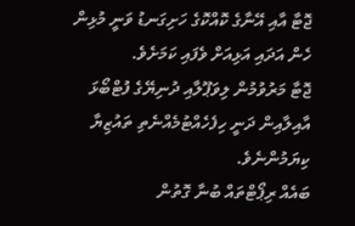ޖޮޓާ އާއި އޭނާގެ ކޮއްކޮގެ ހަށިގަނޑު ވަނީ މުޅިން ހެން އަދައި އަޅިއަށް ވެފައި ކަމަށެވެ.
ޖޮޓާ މަރުވުމުން ލިވަޕޫލާއި ދުނިޔޭގެ ފުޓްބޯޅަ އާއިލާއިން ދަނީ ހިފެހެއްޓުމެއްނެތި ތައުޒިޔާ ކިޔަމުންނެވެ.
ބައެއް ރިޕޯޓްތައް ބުނާ ގޮތުން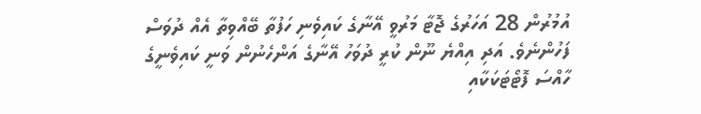އުމުރުން 28 އަހަރުގެ ޖޮޓާ މަރުވީ އޭނާގެ ކައިވެނި ހަފުތާ ބޭއްވިތާ އެއް ދުވަސް ފަހުންނެވެ. އަދި އިއްޔެ ނޫން ކުރީ ދުވަހު އޭނާގެ އަންހެނުން ވަނީ ކައިވެނީގެ ހާއްސަ ފޮޓޯޓަކަކާއި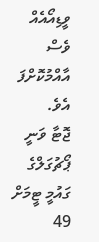ވީޑިއޯއެއް ވެސް އާއްމުކޮށްފަ އެވެ.
ޖޮޓާ ވަނީ ޕޯޗުގަލްގެ ގައުމީ ޓީމަށް 49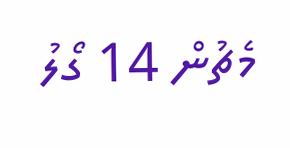މެޗުން 14 ގޯލު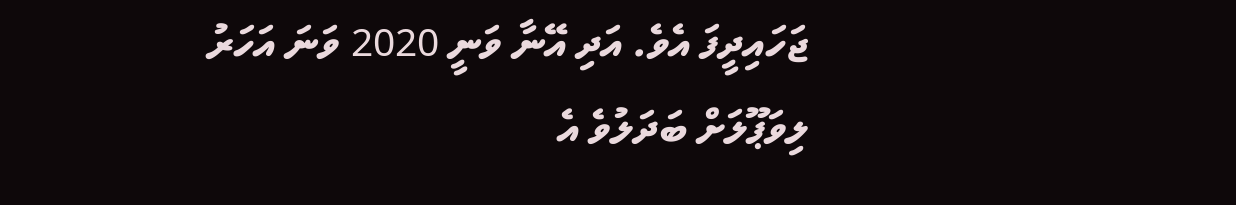ޖަހައިދީފަ އެވެ. އަދި އޭނާ ވަނީ 2020 ވަނަ އަހަރު ލިވަޕޫލަށް ބަދަލުވެ އެ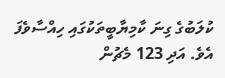ކުލަބުގެ ގިނަ ކާމިޔާބީތަކުގައި ހިއްސާވެފަ އެވެ. އަދި 123 މެޗުން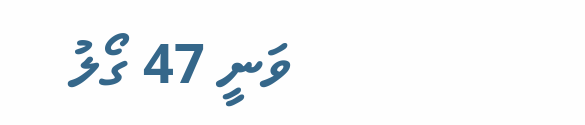ވަނީ 47 ގޯލު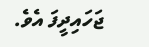ޖަހައިދީފަ އެވެ.